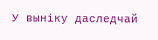У выніку даследчай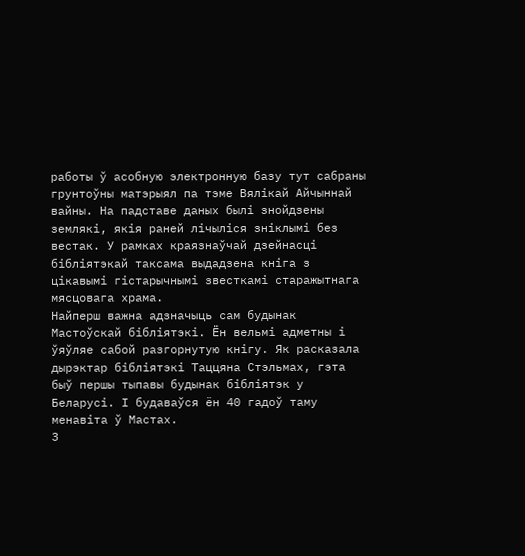работы ў асобную электронную базу тут сабраны грунтоўны матэрыял па тэме Вялікай Айчыннай вайны. На падставе даных былі знойдзены землякі, якія раней лічыліся зніклымі без вестак. У рамках краязнаўчай дзейнасці бібліятэкай таксама выдадзена кніга з цікавымі гістарычнымі звесткамі старажытнага мясцовага храма.
Найперш важна адзначыць сам будынак Мастоўскай бібліятэкі. Ён вельмі адметны і ўяўляе сабой разгорнутую кнігу. Як расказала дырэктар бібліятэкі Таццяна Стэльмах, гэта быў першы тыпавы будынак бібліятэк у Беларусі. І будаваўся ён 40 гадоў таму менавіта ў Мастах.
З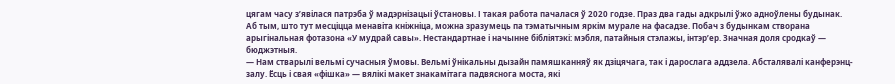цягам часу з’явілася патрэба ў мадэрнізацыі ўстановы. І такая работа пачалася ў 2020 годзе. Праз два гады адкрылі ўжо адноўлены будынак.
Аб тым, што тут месціцца менавіта кніжніца, можна зразумець па тэматычным яркім мурале на фасадзе. Побач з будынкам створана арыгінальная фотазона «У мудрай савы». Нестандартнае і начынне бібліятэкі: мэбля, патайныя стэлажы, інтэр’ер. Значная доля сродкаў — бюджэтныя.
— Нам стварылі вельмі сучасныя ўмовы. Вельмі ўнікальны дызайн памяшканняў як дзіцячага, так і дарослага аддзела. Абсталявалі канферэнц-залу. Ёсць і свая «фішка» — вялікі макет знакамітага падвяснога моста, які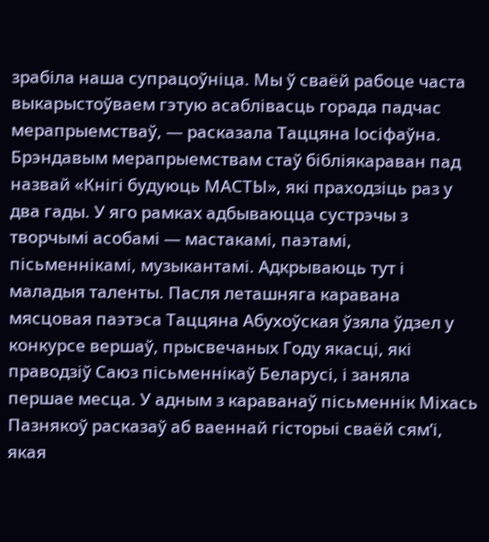зрабіла наша супрацоўніца. Мы ў сваёй рабоце часта выкарыстоўваем гэтую асаблівасць горада падчас мерапрыемстваў, — расказала Таццяна Іосіфаўна.
Брэндавым мерапрыемствам стаў бібліякараван пад назвай «Кнігі будуюць МАСТЫ», які праходзіць раз у два гады. У яго рамках адбываюцца сустрэчы з творчымі асобамі — мастакамі, паэтамі, пісьменнікамі, музыкантамі. Адкрываюць тут і маладыя таленты. Пасля леташняга каравана мясцовая паэтэса Таццяна Абухоўская ўзяла ўдзел у конкурсе вершаў, прысвечаных Году якасці, які праводзіў Саюз пісьменнікаў Беларусі, і заняла першае месца. У адным з караванаў пісьменнік Міхась Пазнякоў расказаў аб ваеннай гісторыі сваёй сям’і, якая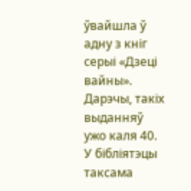ўвайшла ў адну з кніг серыі «Дзеці вайны». Дарэчы, такіх выданняў ужо каля 40. У бібліятэцы таксама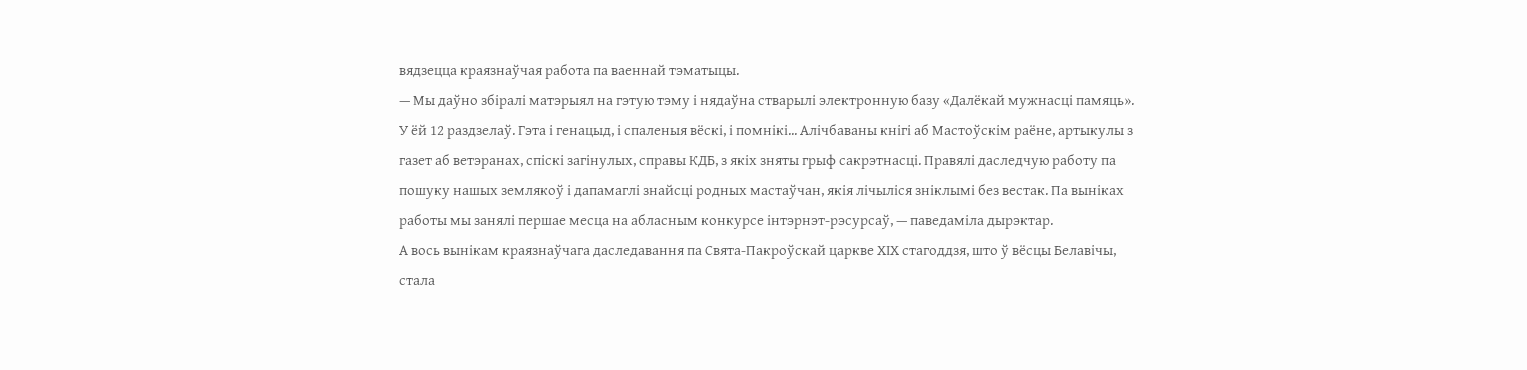вядзецца краязнаўчая работа па ваеннай тэматыцы.
— Мы даўно збіралі матэрыял на гэтую тэму і нядаўна стварылі электронную базу «Далёкай мужнасці памяць». У ёй 12 раздзелаў. Гэта і генацыд, і спаленыя вёскі, і помнікі... Алічбаваны кнігі аб Мастоўскім раёне, артыкулы з газет аб ветэранах, спіскі загінулых, справы КДБ, з якіх зняты грыф сакрэтнасці. Правялі даследчую работу па пошуку нашых землякоў і дапамаглі знайсці родных мастаўчан, якія лічыліся зніклымі без вестак. Па выніках работы мы занялі першае месца на абласным конкурсе інтэрнэт-рэсурсаў, — паведаміла дырэктар.
А вось вынікам краязнаўчага даследавання па Свята-Пакроўскай царкве ХІХ стагоддзя, што ў вёсцы Белавічы, стала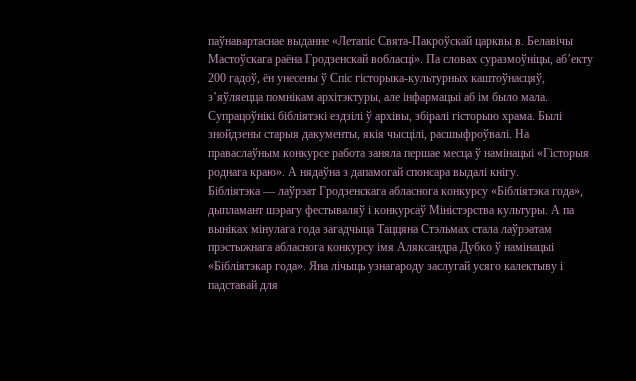паўнавартаснае выданне «Летапіс Свята-Пакроўскай царквы в. Белавічы Мастоўскага раёна Гродзенскай вобласці». Па словах суразмоўніцы, аб’екту 200 гадоў, ён унесены ў Спіс гісторыка-культурных каштоўнасцяў, з’яўляецца помнікам архітэктуры, але інфармацыі аб ім было мала. Супрацоўнікі бібліятэкі ездзілі ў архівы, збіралі гісторыю храма. Былі знойдзены старыя дакументы, якія чысцілі, расшыфроўвалі. На праваслаўным конкурсе работа заняла першае месца ў намінацыі «Гісторыя роднага краю». А нядаўна з дапамогай спонсара выдалі кнігу.
Бібліятэка — лаўрэат Гродзенскага абласнога конкурсу «Бібліятэка года», дыпламант шэрагу фестываляў і конкурсаў Міністэрства культуры. А па выніках мінулага года загадчыца Таццяна Стэльмах стала лаўрэатам прэстыжнага абласнога конкурсу імя Аляксандра Дубко ў намінацыі «Бібліятэкар года». Яна лічыць узнагароду заслугай усяго калектыву і падставай для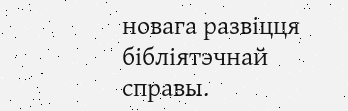новага развіцця бібліятэчнай справы.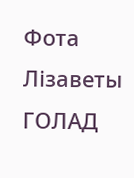Фота Лізаветы ГОЛАД